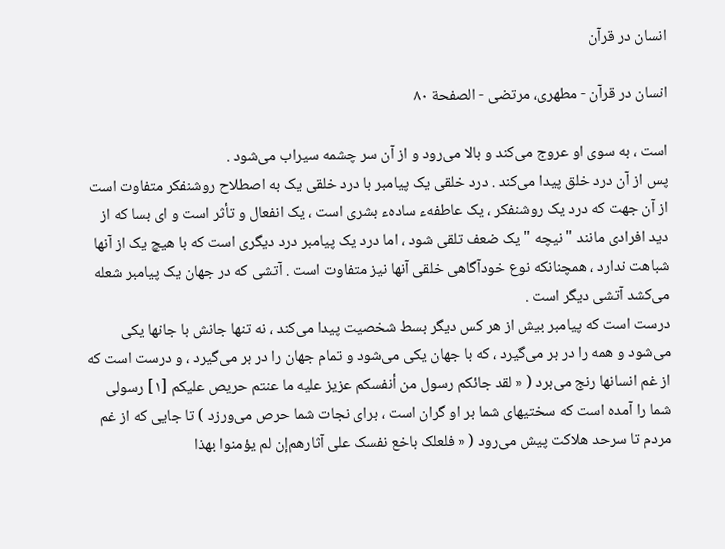انسان در قرآن

انسان در قرآن - مطهری، مرتضی - الصفحة ٨٠

است ، به سوی او عروج می‌کند و بالا می‌رود و از آن سر چشمه سیراب می‌شود .
پس از آن درد خلق پیدا می‌کند . درد خلقی یک پیامبر با درد خلقی یک به‌ اصطلاح روشنفکر متفاوت است از آن جهت که درد یک روشنفکر ، یک عاطفه‌ء ساده‌ء بشری است ، یک انفعال و تأثر است و ای بسا که از دید افرادی‌ مانند " نیچه " یک ضعف تلقی شود ، اما درد یک پیامبر درد دیگری است‌ که با هیچ یک از آنها شباهت ندارد ، همچنانکه نوع خودآگاهی خلقی آنها نیز متفاوت است . آتشی که در جهان یک پیامبر شعله می‌کشد آتشی دیگر است .
درست است که پیامبر بیش از هر کس دیگر بسط شخصیت پیدا می‌کند ، نه‌ تنها جانش با جانها یکی می‌شود و همه را در بر می‌گیرد ، که با جهان یکی‌ می‌شود و تمام جهان را در بر می‌گیرد ، و درست است که از غم انسانها رنج‌ می‌برد ( « لقد جائکم رسول من أنفسکم عزیز علیه ما عنتم حریص علیکم [١] رسولی شما را آمده است که سختیهای شما بر او گران است ، برای نجات‌ شما حرص می‌ورزد ) تا جایی که از غم مردم تا سرحد هلاکت پیش می‌رود ( « فلعلک باخع نفسک علی آثارهم‌إن لم یؤمنوا بهذا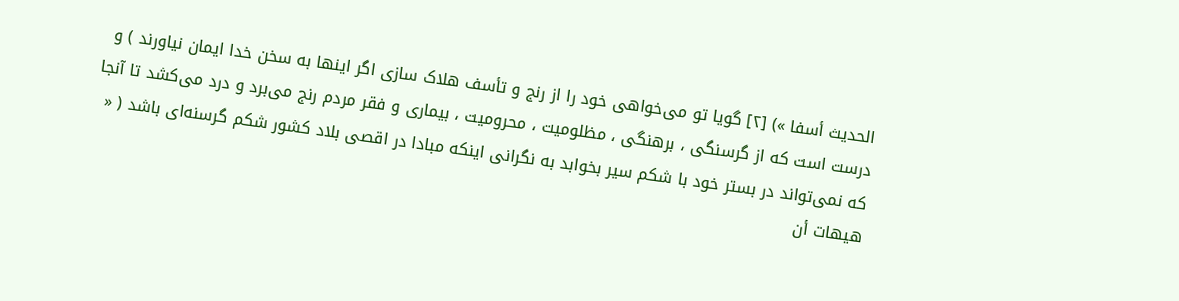الحدیث أسفا ») [٢] گویا تو می‌خواهی خود را از رنج و تأسف هلاک سازی اگر اینها به سخن خدا ایمان نیاورند ) و درست است که از گرسنگی ، برهنگی ، مظلومیت ، محرومیت ، بیماری و فقر مردم رنج می‌برد و درد می‌کشد تا آنجا که نمی‌تواند در بستر خود با شکم سیر بخوابد به نگرانی اینکه مبادا در اقصی بلاد کشور شکم گرسنه‌ای باشد ( « هیهات أن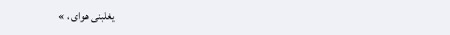یغلبنی هوای ، »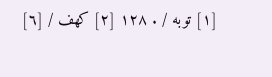[١] توبه / . ١٢٨ [٢] کهف / [٦]